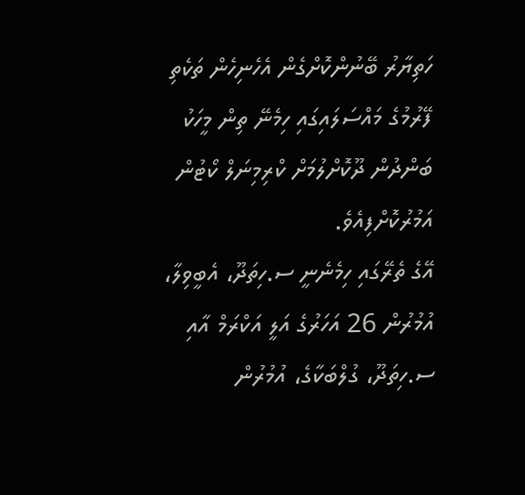ހަތިޔާރު ބޭނުންކޮށްގެން އެހެނިހެން ތަކެތި ފޭރުމުގެ މައްސަލައިގައި ހިމެނޭ ތިން މީހަކު ބަންދުން ދޫކޮށްލުމަށް ކްރިމިނަލް ކޯޓުން އަމުރުކޮށްފިއެވެ.
އޭގެ ތެރޭގައި ހިމެނެނީ ސ.ހިތަދޫ، އެބީވިލާ، އުމުރުން 26 އަހަރުގެ އަލީ އަކްރަމް އާއި ސ.ހިތަދޫ، ގުލްބަކާގެ، އުމުރުން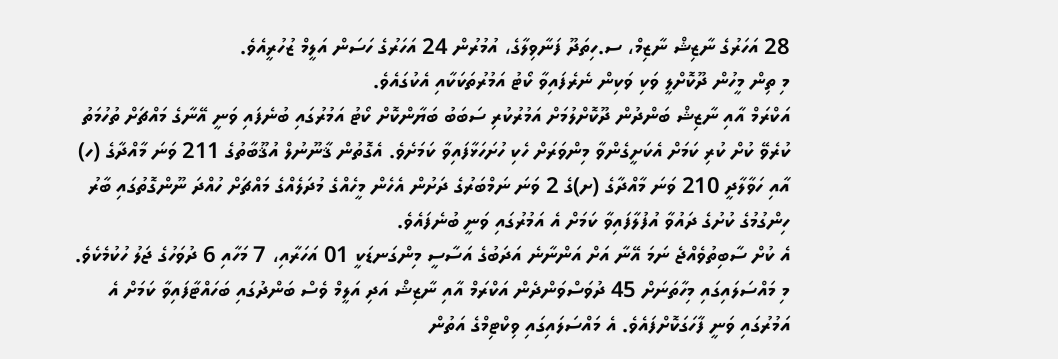28 އަހަރުގެ ނާޒިޝް ނާޒިމް، ސ.ހިތަދޫ ފަނާވިލާގެ، އުމުރުން 24 އަހަރުގެ ހަސަން އަލީމް ޒުހުރީއެވެ.
މި ތިން މީހުން ދޫކޮށްލީ ވަކި ވަކިން ނެރެފައިވާ ކޯޓު އަމުރުތަކަކާއި އެކުގައެވެ.
އަކްރަމް އާއި ނާޒިޝް ބަންދުން ދޫކޮށްލުމަށް އަމުރުކުރި ސަބަބު ބަޔާންކޮށް ކޯޓު އަމުރުގައި ބުނެފައި ވަނީ އޭނާގެ މައްޗަށް ތުހުމަތު ކުރެވޭ ކުށް ކުރި ކަމަށް އެކަށީގެންވާ މިންވަރަށް ހެކި ހުށަހަޅާފައިވާ ކަމަށެވެ. އެގޮތުން ޤާނޫނުލް އުޤޫބާތުގެ 211 ވަނަ މާއްދާގެ (ހ) އާއި ހަވާލާދީ 210 ވަނަ މާއްދާގެ (ށ)ގެ 2 ވަނަ ނަމްބަރުގެ ދަށުން އެހެން މީހެއްގެ މުދަލެއްގެ މައްޗަށް ހުއްދަ ނޫންގޮތުގައި ބާރު ހިންގުމުގެ ކުށުގެ ދައުވާ އުފުލާފައިވާ ކަމަށް އެ އަމުރުގައި ވަނީ ބުނެފައެވެ.
އެ ކުށް ސާބިތުވެއްޖެ ނަމަ އޭނާ އަށް އަންނާނެ އަދަބުގެ އަސާސީ މިންގަނޑަކީ 01 އަހަރާއި، 7 މަހާއި 6 ދުވަހުގެ ޖަލު ހުކުމެކެވެ. މި މައްސަލައިގައި މިހާތަނަށް 45 ދުވަސްވަންދެން އަކްރަމް އާއި ނާޒިޝް އަދި އަލީމް ވެސް ބަންދުގައި ބަހައްޓާފައިވާ ކަމަށް އެ އަމުރުގައި ވަނީ ފާހަގަކޮށްފައެވެ. އެ މައްސަލައިގައި ވިކްޓިމްގެ އަތުން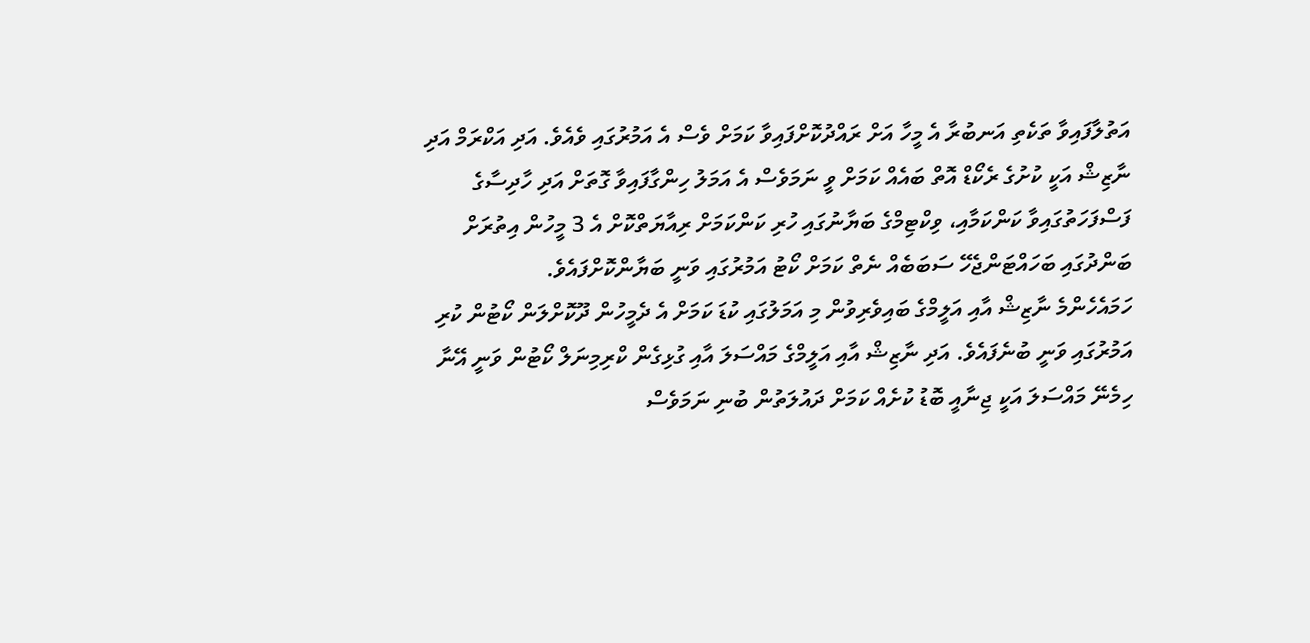އަތުލާފައިވާ ތަކެތި އަނބުރާ އެ މީހާ އަށް ރައްދުކޮށްފައިވާ ކަމަށް ވެސް އެ އަމުރުގައި ވެއެވެ. އަދި އަކްރަމް އަދި ނާޒިޝް އަކީ ކުށުގެ ރެކޯޑް އޮތް ބައެއް ކަމަށް ވީ ނަމަވެސް އެ އަމަލު ހިންގާފައިވާ ގޮތަށް އަދި ހާދިސާގެ ފަސްފަހަތުގައިވާ ކަންކަމާއި، ވިކްޓިމްގެ ބަޔާނުގައި ހުރި ކަންކަމަށް ރިއާޔަތްކޮށް އެ 3 މީހުން އިތުރަށް ބަންދުގައި ބަހައްޓަންޖެހޭ ސަބަބެއް ނެތް ކަމަށް ކޯޓު އަމުރުގައި ވަނީ ބަޔާންކޮށްފައެވެ.
ހަމައެހެންމެ ނާޒިޝް އާއި އަލީމްގެ ބައިވެރިވުން މި އަމަލުގައި ކުޑަ ކަމަށް އެ ދެމީހުން ދޫކޮށްލަން ކޯޓުން ކުރި އަމުރުގައި ވަނީ ބުނެފައެވެ. އަދި ނާޒިޝް އާއި އަލީމްގެ މައްސަލަ އާއި ގުޅިގެން ކްރިމިނަލް ކޯޓުން ވަނީ އޭނާ ހިމެނޭ މައްސަލަ އަކީ ޖިނާއީ ބޮޑު ކުށެއް ކަމަށް ދައުލަތުން ބުނި ނަމަވެސް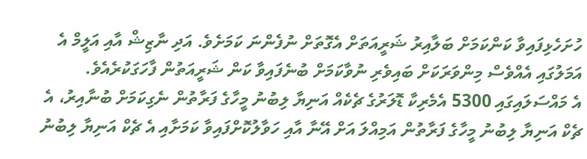ހުށަހެޅިފައިވާ ކަންކަމަށް ބަލާއިރު ޝަރީއަތަށް އެގޮތަށް ނުފެންނަ ކަމަށެވެ. އަދި ނާޒިޝް އާއި އަލީމް އެ އަމަލުގައި އެއްވެސް މިންވަރަކަށް ބައިވެރި ނުވާކަމަށް ބުނެފައިވާ ކަން ޝަރީއަތުން ފާހަގަކުރެއެވެ.
އެ މައްސަލައިގައި 5300 އެމެރިކާ ޑޮލަރުގެ ޗެކެއް އަނިޔާ ލިބުނު މީހާގެ ފަރާތުން ނެގިކަމަށް ބުނާއިރު، އެ ޗެކް އަނިޔާ ލިބުނު މީހާގެ ފަރާތުން އަމިއްލަ އަށް އޭނާ އާއި ހަވާލުކޮށްފައިވާ ކަމަށާއި އެ ޗެކް އަނިޔާ ލިބުނު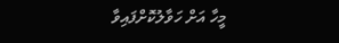މީހާ އަށް ހަވާލުކޮށްފައިވާ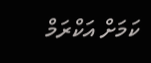ކަމަށް އަކްރަމް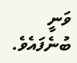ވަނީ ބުނެފައެވެ.